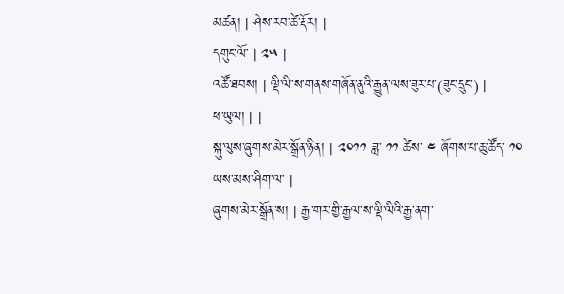མཚན། | ཤེས་རབ་ཚེ་རྡོར། |
དགུང་ལོ་ | ༢༥ |
འཚོ་ཐབས། | ལྡི་ལི་ས་གནས་གཞོན་ནུའི་རྒྱུན་ལས་ཟུར་པ་(ཟུང་དྲུང་) |
ཕ་ཡུལ། | |
སྐུ་ལུས་ཞུགས་མེར་སྒྲོན་ཉིན། | ༢༠༡༡ ཟླ་ ༡༡ ཚེས་ ༤ ཞོགས་པ་ཆུ་ཚོད་ ༡༠ ཡས་མས་ཤིག་ལ་ |
ཞུགས་མེར་སྒྲོན་ས། | རྒྱ་གར་གྱི་རྒྱལ་ས་ལྡི་ལིའི་རྒྱ་ནག་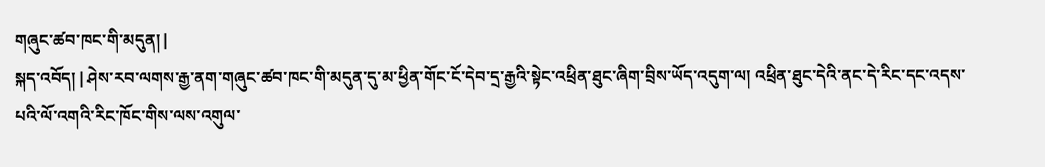གཞུང་ཚབ་ཁང་གི་མདུན། |
སྐད་འབོད། | ཤེས་རབ་ལགས་རྒྱ་ནག་གཞུང་ཚབ་ཁང་གི་མདུན་དུ་མ་ཕྱིན་གོང་ངོ་དེབ་དྲ་རྒྱའི་སྟེང་འཕྲིན་ཐུང་ཞིག་བྲིས་ཡོད་འདུག་ལ། འཕྲིན་ཐུང་དེའི་ནང་དེ་རིང་དང་འདས་པའི་ལོ་འགའི་རིང་ཁོང་གིས་ལས་འགུལ་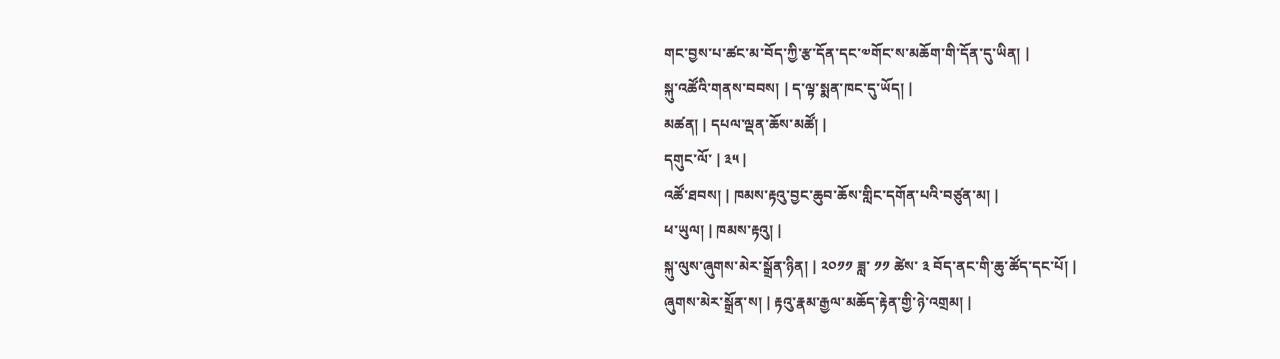གང་བྱས་པ་ཚང་མ་བོད་ཀྱི་རྩ་དོན་དང་༧གོང་ས་མཆོག་གི་དོན་དུ་ཡིན། |
སྐུ་འཚོའི་གནས་བབས། | ད་ལྟ་སྨན་ཁང་དུ་ཡོད། |
མཚན། | དཔལ་ལྡན་ཆོས་མཚོ། |
དགུང་ལོ་ | ༣༥ |
འཚོ་ཐབས། | ཁམས་རྟའུ་བྱང་ཆུབ་ཆོས་གླིང་དགོན་པའི་བཙུན་མ། |
ཕ་ཡུལ། | ཁམས་རྟའུ། |
སྐུ་ལུས་ཞུགས་མེར་སྒྲོན་ཉིན། | ༢༠༡༡ ཟླ་ ༡༡ ཚེས་ ༣ བོད་ནང་གི་ཆུ་ཚོད་དང་པོ། |
ཞུགས་མེར་སྒྲོན་ས། | རྟའུ་རྣམ་རྒྱལ་མཆོད་རྟེན་གྱི་ཉེ་འགྲམ། |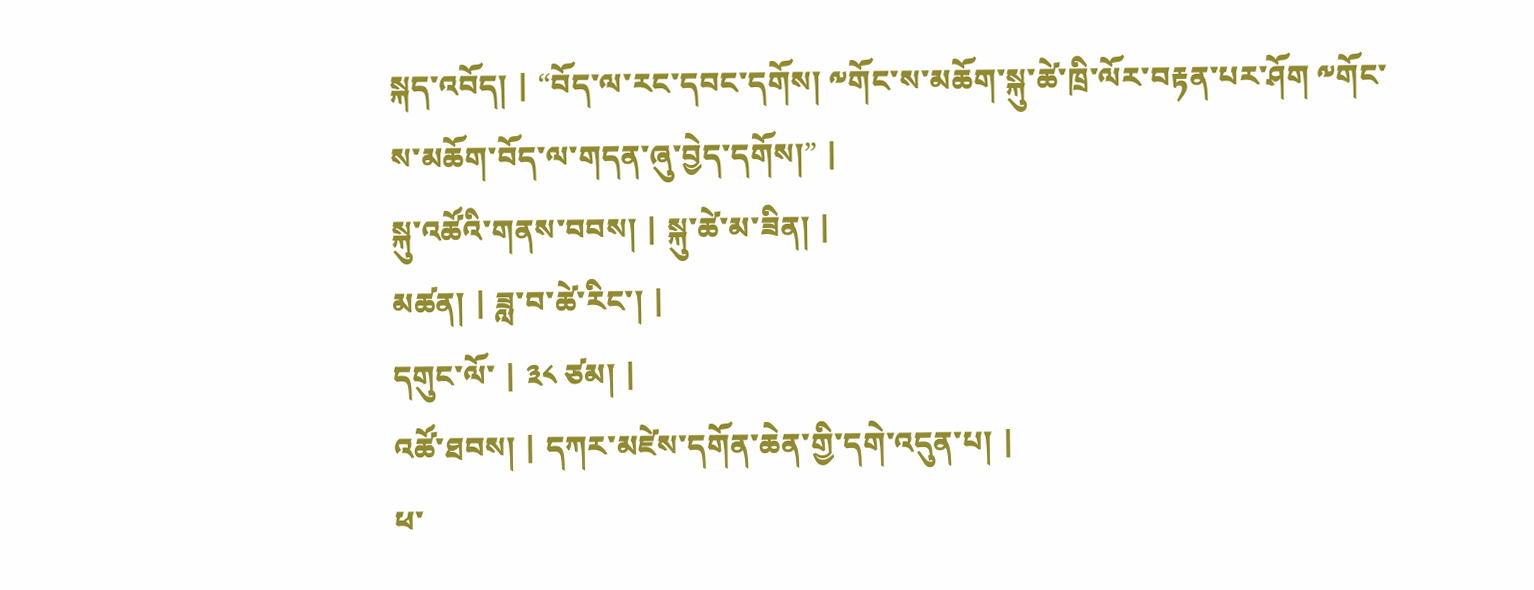སྐད་འབོད། | “བོད་ལ་རང་དབང་དགོས། ༸གོང་ས་མཆོག་སྐུ་ཚེ་ཁྲི་ལོར་བརྟན་པར་ཤོག ༸གོང་ས་མཆོག་བོད་ལ་གདན་ཞུ་བྱེད་དགོས།” |
སྐུ་འཚོའི་གནས་བབས། | སྐུ་ཚེ་མ་ཟིན། |
མཚན། | ཟླ་བ་ཚེ་རིང་། |
དགུང་ལོ་ | ༣༨ ཙམ། |
འཚོ་ཐབས། | དཀར་མཛེས་དགོན་ཆེན་གྱི་དགེ་འདུན་པ། |
ཕ་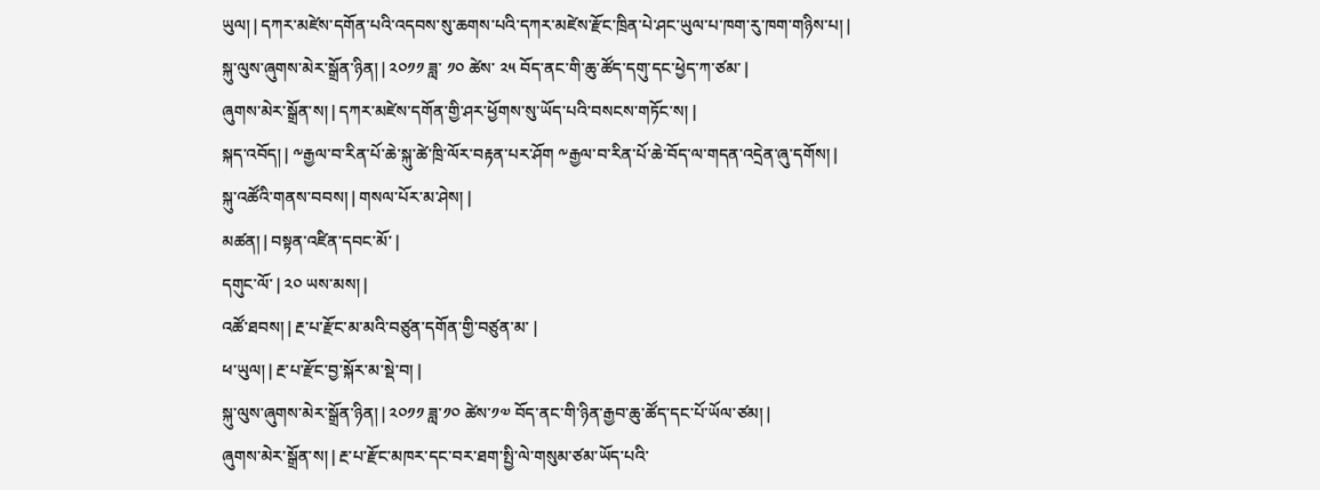ཡུལ། | དཀར་མཛེས་དགོན་པའི་འདབས་སུ་ཆགས་པའི་དཀར་མཛེས་རྫོང་ཁྲིན་པེ་ཤང་ཡུལ་པ་ཁག་རུ་ཁག་གཉིས་པ། |
སྐུ་ལུས་ཞུགས་མེར་སྒྲོན་ཉིན། | ༢༠༡༡ ཟླ་ ༡༠ ཚེས་ ༢༥ བོད་ནང་གི་ཆུ་ཚོད་དགུ་དང་ཕྱེད་ཀ་ཙམ་ |
ཞུགས་མེར་སྒྲོན་ས། | དཀར་མཛེས་དགོན་གྱི་ཤར་ཕྱོགས་སུ་ཡོད་པའི་བསངས་གཏོང་ས། |
སྐད་འབོད། | ༸རྒྱལ་བ་རིན་པོ་ཆེ་སྐུ་ཚེ་ཁྲི་ལོར་བརྟན་པར་ཤོག ༸རྒྱལ་བ་རིན་པོ་ཆེ་བོད་ལ་གདན་འདྲེན་ཞུ་དགོས། |
སྐུ་འཚོའི་གནས་བབས། | གསལ་པོར་མ་ཤེས། |
མཚན། | བསྟན་འཛིན་དབང་མོ་ |
དགུང་ལོ་ | ༢༠ ཡས་མས། |
འཚོ་ཐབས། | རྔ་པ་རྫོང་མ་མའི་བཙུན་དགོན་གྱི་བཙུན་མ་ |
ཕ་ཡུལ། | རྔ་པ་རྫོང་བྱ་སྐོར་མ་སྡེ་བ། |
སྐུ་ལུས་ཞུགས་མེར་སྒྲོན་ཉིན། | ༢༠༡༡ ཟླ་༡༠ ཚེས་༡༧ བོད་ནང་གི་ཉིན་རྒྱབ་ཆུ་ཚོད་དང་པོ་ཡོལ་ཙམ། |
ཞུགས་མེར་སྒྲོན་ས། | རྔ་པ་རྫོང་མཁར་དང་བར་ཐག་སྤྱི་ལེ་གསུམ་ཙམ་ཡོད་པའི་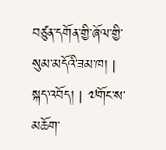བཙུན་དགོན་གྱི་ཞོལ་གྱི་སུམ་མདོའི་ཟམ་ཁ། |
སྐད་འབོད། | ༧གོང་ས་མཆོག་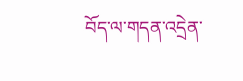བོད་ལ་གདན་འདྲེན་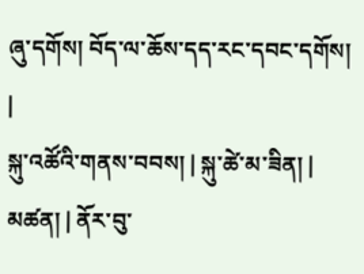ཞུ་དགོས། བོད་ལ་ཆོས་དད་རང་དབང་དགོས། |
སྐུ་འཚོའི་གནས་བབས། | སྐུ་ཚེ་མ་ཟིན། |
མཚན། | ནོར་བུ་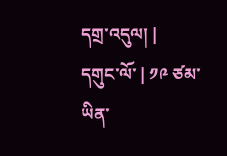དགྲ་འདུལ། |
དགུང་ལོ་ | ༡༩ ཙམ་ཡིན་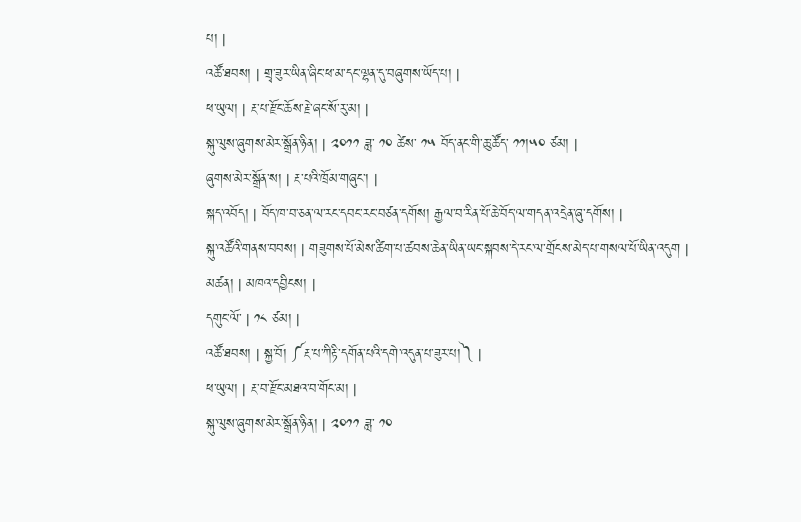པ། |
འཚོ་ཐབས། | གྲྭ་ཟུར་ཡིན་ཞིང་ཕ་མ་དང་ལྷན་དུ་བཞུགས་ཡོད་པ། |
ཕ་ཡུལ། | རྔ་པ་རྫོང་ཆོས་རྗེ་ཞང་སོ་རུ་མ། |
སྐུ་ལུས་ཞུགས་མེར་སྒྲོན་ཉིན། | ༢༠༡༡ ཟླ་ ༡༠ ཚེས་ ༡༥ བོད་ནང་གི་ཆུ་ཚོད་ ༡༡།༥༠ ཙམ། |
ཞུགས་མེར་སྒྲོན་ས། | རྔ་པའི་ཁྲོམ་གཞུང་། |
སྐད་འབོད། | བོད་ཁ་བ་ཅན་ལ་རང་དབང་རང་བཙན་དགོས། རྒྱལ་བ་རིན་པོ་ཆེ་བོད་ལ་གདན་འདྲེན་ཞུ་དགོས། |
སྐུ་འཚོའི་གནས་བབས། | གཟུགས་པོ་མེས་ཚིག་པ་ཚབས་ཆེན་ཡིན་ཡང་སྐབས་དེ་རང་ལ་གྲོངས་མེད་པ་གསལ་པོ་ཡིན་འདུག |
མཚན། | མཁའ་དབྱིངས། |
དགུང་ལོ་ | ༡༨ ཙམ། |
འཚོ་ཐབས། | སྐྱ་བོ། ༼རྔ་པ་ཀིརྟི་དགོན་པའི་དགེ་འདུན་པ་ཟུར་པ།༽ |
ཕ་ཡུལ། | རྔ་བ་རྫོང་མཐའ་བ་གོང་མ། |
སྐུ་ལུས་ཞུགས་མེར་སྒྲོན་ཉིན། | ༢༠༡༡ ཟླ་ ༡༠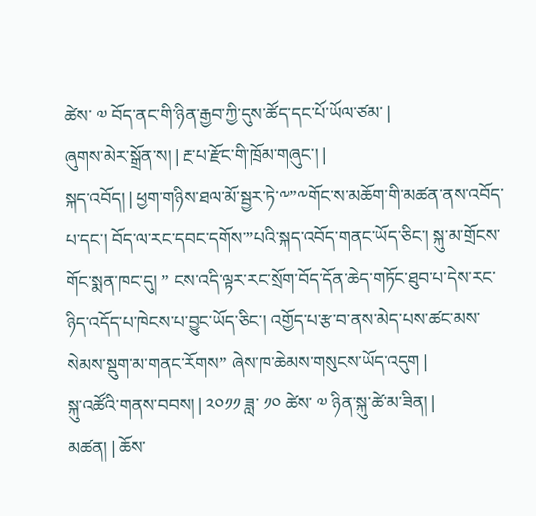ཚེས་ ༧ བོད་ནང་གི་ཉིན་རྒྱབ་ཀྱི་དུས་ཚོད་དང་པོ་ཡོལ་ཙམ་ |
ཞུགས་མེར་སྒྲོན་ས། | རྔ་པ་རྫོང་གི་ཁྲོམ་གཞུང་། |
སྐད་འབོད། | ཕྱག་གཉིས་ཐལ་མོ་སྦྱར་ཏེ་༸”༸གོང་ས་མཆོག་གི་མཚན་ནས་འབོད་པ་དང་། བོད་ལ་རང་དབང་དགོས་”པའི་སྐད་འབོད་གནང་ཡོད་ཅིང་། སྐུ་མ་གྲོངས་གོང་སྨན་ཁང་དུ། ” ངས་འདི་ལྟར་རང་སྲོག་བོད་དོན་ཆེད་གཏོང་ཐུབ་པ་དེས་རང་ཉིད་འདོད་པ་ཁེངས་པ་བྱུང་ཡོད་ཅིང་། འགྱོད་པ་རྩ་བ་ནས་མེད་པས་ཚང་མས་སེམས་སྡུག་མ་གནང་རོགས” ཞེས་ཁ་ཆེམས་གསུངས་ཡོད་འདུག |
སྐུ་འཚོའི་གནས་བབས། | ༢༠༡༡ ཟླ་ ༡༠ ཚེས་ ༧ ཉིན་སྐུ་ཚེ་མ་ཟིན། |
མཚན། | ཆོས་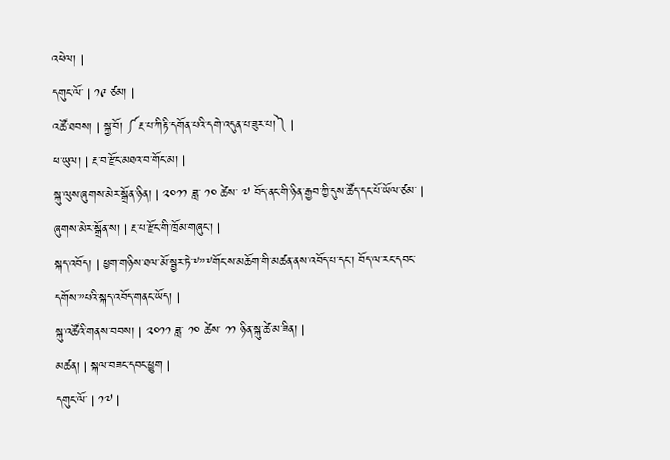འཕེལ། |
དགུང་ལོ་ | ༡༩ ཙམ། |
འཚོ་ཐབས། | སྐྱ་བོ། ༼རྔ་པ་ཀིརྟི་དགོན་པའི་དགེ་འདུན་པ་ཟུར་པ།༽ |
ཕ་ཡུལ། | རྔ་བ་རྫོང་མཐའ་བ་གོང་མ། |
སྐུ་ལུས་ཞུགས་མེར་སྒྲོན་ཉིན། | ༢༠༡༡ ཟླ་ ༡༠ ཚེས་ ༧ བོད་ནང་གི་ཉིན་རྒྱབ་ཀྱི་དུས་ཚོད་དང་པོ་ཡོལ་ཙམ་ |
ཞུགས་མེར་སྒྲོན་ས། | རྔ་པ་རྫོང་གི་ཁྲོམ་གཞུང་། |
སྐད་འབོད། | ཕྱག་གཉིས་ཐལ་མོ་སྦྱར་ཏེ་༸”༸གོང་ས་མཆོག་གི་མཚན་ནས་འབོད་པ་དང་། བོད་ལ་རང་དབང་དགོས་”པའི་སྐད་འབོད་གནང་ཡོད། |
སྐུ་འཚོའི་གནས་བབས། | ༢༠༡༡ ཟླ་ ༡༠ ཚེས་ ༡༡ ཉིན་སྐུ་ཚེ་མ་ཟིན། |
མཚན། | སྐལ་བཟང་དབང་ཕྱུག |
དགུང་ལོ་ | ༡༧ |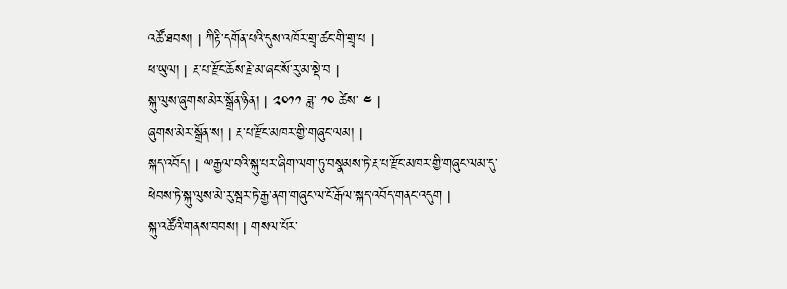འཚོ་ཐབས། | ཀིརྟི་དགོན་པའི་དུས་འཁོར་གྲྭ་ཚང་གི་གྲྭ་པ |
ཕ་ཡུལ། | རྔ་པ་རྫོང་ཆོས་རྗེ་མ་ཞང་སོ་རུ་མ་སྡེ་བ |
སྐུ་ལུས་ཞུགས་མེར་སྒྲོན་ཉིན། | ༢༠༡༡ ཟླ་ ༡༠ ཚེས་ ༤ |
ཞུགས་མེར་སྒྲོན་ས། | རྔ་པ་རྫོང་མཁར་གྱི་གཞུང་ལམ། |
སྐད་འབོད། | ྋརྒྱལ་བའི་སྐུ་པར་ཞིག་ལག་ཏུ་བསྣམས་ཏེ་རྔ་པ་རྫོང་མཁར་གྱི་གཞུང་ལམ་དུ་ཕེབས་ཏེ་སྐུ་ལུས་མེ་རུ་སྦར་ཏེ་རྒྱ་ནག་གཞུང་ལ་ངོ་རྒོལ་སྐད་འབོད་གནང་འདུག |
སྐུ་འཚོའི་གནས་བབས། | གསལ་པོར་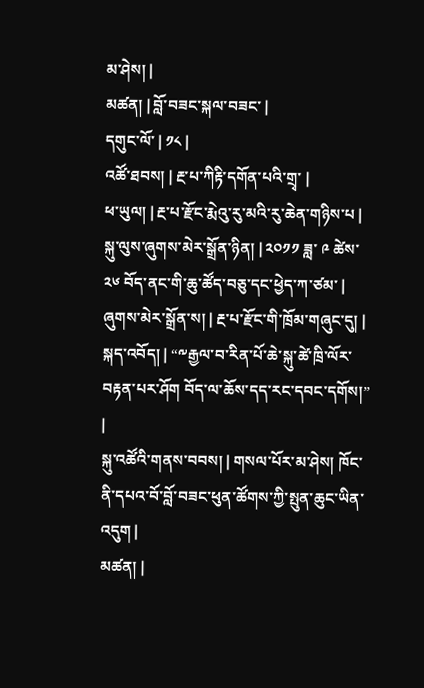མ་ཤེས། |
མཚན། | བློ་བཟང་སྐལ་བཟང་ |
དགུང་ལོ་ | ༡༨ |
འཚོ་ཐབས། | རྔ་པ་ཀིརྟི་དགོན་པའི་གྲྭ་ |
ཕ་ཡུལ། | རྔ་པ་རྫོང་རྨེའུ་རུ་མའི་རུ་ཆེན་གཉིས་པ |
སྐུ་ལུས་ཞུགས་མེར་སྒྲོན་ཉིན། | ༢༠༡༡ ཟླ་ ༩ ཚེས་ ༢༦ བོད་ནང་གི་ཆུ་ཚོད་བཅུ་དང་ཕྱེད་ཀ་ཙམ་ |
ཞུགས་མེར་སྒྲོན་ས། | རྔ་པ་རྫོང་གི་ཁྲོམ་གཞུང་དུ། |
སྐད་འབོད། | “༸རྒྱལ་བ་རིན་པོ་ཆེ་སྐུ་ཚེ་ཁྲི་ལོར་བརྟན་པར་ཤོག བོད་ལ་ཆོས་དད་རང་དབང་དགོས།” |
སྐུ་འཚོའི་གནས་བབས། | གསལ་པོར་མ་ཤེས། ཁོང་ནི་དཔའ་བོ་བློ་བཟང་ཕུན་ཚོགས་ཀྱི་སྤུན་ཆུང་ཡིན་འདུག |
མཚན། |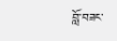བློ་བཟང་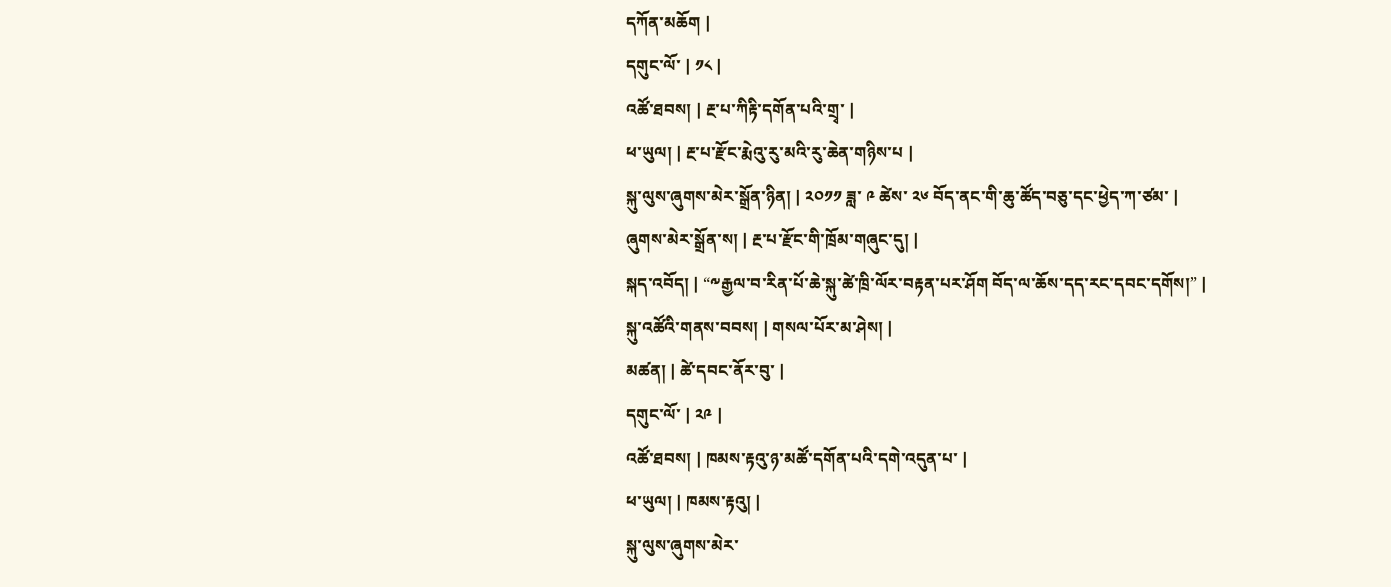དཀོན་མཆོག |
དགུང་ལོ་ | ༡༨ |
འཚོ་ཐབས། | རྔ་པ་ཀིརྟི་དགོན་པའི་གྲྭ་ |
ཕ་ཡུལ། | རྔ་པ་རྫོང་རྨེའུ་རུ་མའི་རུ་ཆེན་གཉིས་པ |
སྐུ་ལུས་ཞུགས་མེར་སྒྲོན་ཉིན། | ༢༠༡༡ ཟླ་ ༩ ཚེས་ ༢༦ བོད་ནང་གི་ཆུ་ཚོད་བཅུ་དང་ཕྱེད་ཀ་ཙམ་ |
ཞུགས་མེར་སྒྲོན་ས། | རྔ་པ་རྫོང་གི་ཁྲོམ་གཞུང་དུ། |
སྐད་འབོད། | “༸རྒྱལ་བ་རིན་པོ་ཆེ་སྐུ་ཚེ་ཁྲི་ལོར་བརྟན་པར་ཤོག བོད་ལ་ཆོས་དད་རང་དབང་དགོས།” |
སྐུ་འཚོའི་གནས་བབས། | གསལ་པོར་མ་ཤེས། |
མཚན། | ཚེ་དབང་ནོར་བུ་ |
དགུང་ལོ་ | ༢༩ |
འཚོ་ཐབས། | ཁམས་རྟའུ་ཉ་མཚོ་དགོན་པའི་དགེ་འདུན་པ་ |
ཕ་ཡུལ། | ཁམས་རྟའུ། |
སྐུ་ལུས་ཞུགས་མེར་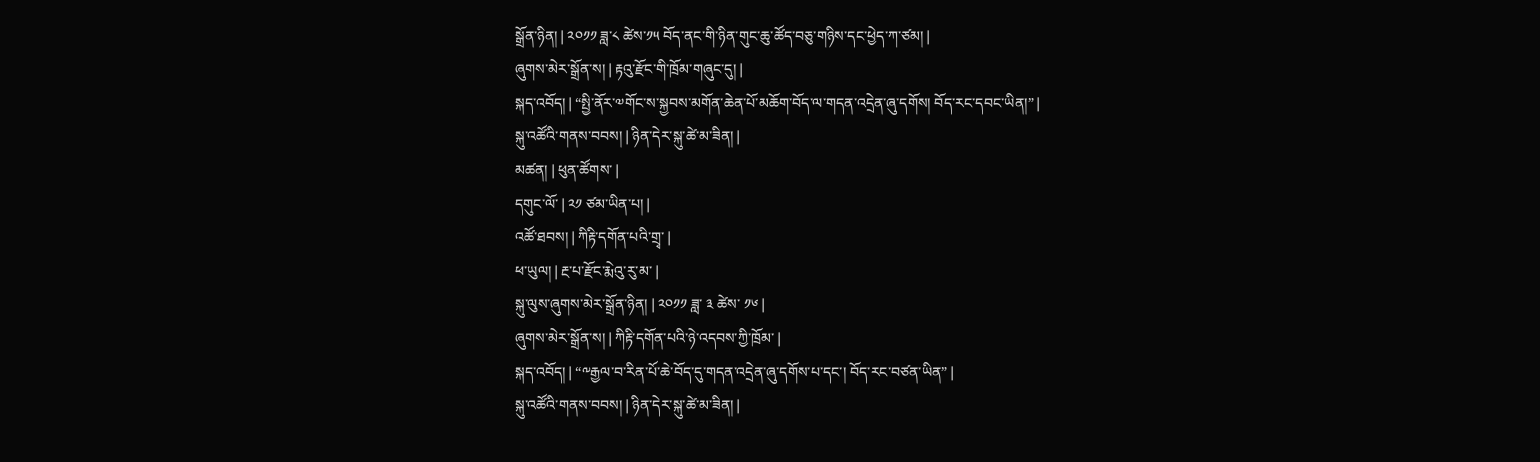སྒྲོན་ཉིན། | ༢༠༡༡ ཟླ་༨ ཚེས་༡༥ བོད་ནང་གི་ཉིན་གུང་ཆུ་ཚོད་བཅུ་གཉིས་དང་ཕྱེད་ཀ་ཙམ། |
ཞུགས་མེར་སྒྲོན་ས། | རྟའུ་རྫོང་གི་ཁྲོམ་གཞུང་དུ། |
སྐད་འབོད། | “སྤྱི་ནོར་༧གོང་ས་སྐྱབས་མགོན་ཆེན་པོ་མཆོག་བོད་ལ་གདན་འདྲེན་ཞུ་དགོས། བོད་རང་དབང་ཡིན།” |
སྐུ་འཚོའི་གནས་བབས། | ཉིན་དེར་སྐུ་ཚེ་མ་ཟིན། |
མཚན། | ཕུན་ཚོགས་ |
དགུང་ལོ་ | ༢༡ ཙམ་ཡིན་པ། |
འཚོ་ཐབས། | ཀིརྟི་དགོན་པའི་གྲྭ་ |
ཕ་ཡུལ། | རྔ་པ་རྫོང་རྨེའུ་རུ་མ་ |
སྐུ་ལུས་ཞུགས་མེར་སྒྲོན་ཉིན། | ༢༠༡༡ ཟླ་ ༣ ཚེས་ ༡༦ |
ཞུགས་མེར་སྒྲོན་ས། | ཀིརྟི་དགོན་པའི་ཉེ་འདབས་ཀྱི་ཁྲོམ་ |
སྐད་འབོད། | “༸རྒྱལ་བ་རིན་པོ་ཆེ་བོད་དུ་གདན་འདྲེན་ཞུ་དགོས་པ་དང་། བོད་རང་བཙན་ཡིན” |
སྐུ་འཚོའི་གནས་བབས། | ཉིན་དེར་སྐུ་ཚེ་མ་ཟིན། |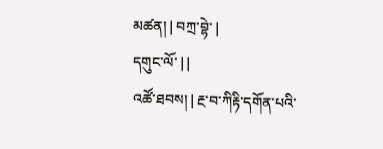མཚན། | བཀྲ་བྷེ་ |
དགུང་ལོ་ | |
འཚོ་ཐབས། | རྔ་བ་ཀིརྟི་དགོན་པའི་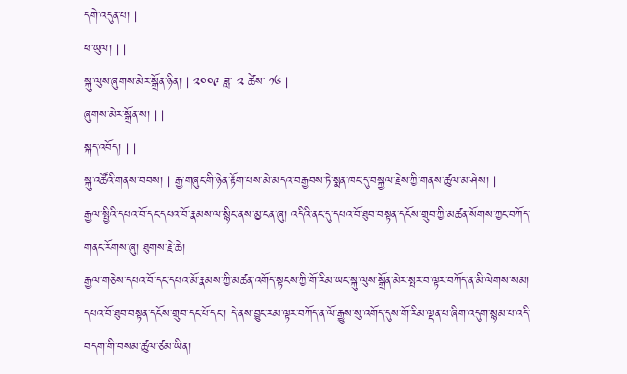དགེ་འདུན་པ། |
ཕ་ཡུལ། | |
སྐུ་ལུས་ཞུགས་མེར་སྒྲོན་ཉིན། | ༢༠༠༩ ཟླ་ ༢ ཚེས་ ༡༦ |
ཞུགས་མེར་སྒྲོན་ས། | |
སྐད་འབོད། | |
སྐུ་འཚོའི་གནས་བབས། | རྒྱ་གཞུང་གི་ཉེན་རྟོག་པས་མེ་མདའ་བརྒྱབས་ཏེ་སྨན་ཁང་དུ་བསྐྱལ་རྗེས་ཀྱི་གནས་ཚུལ་མ་ཤེས། |
རྒྱལ་སྤྱིའི་དཔའ་བོ་དང་དཔའ་བོ་རྣམས་ལ་སྙིང་ནས་མྱ་ངན་ཞུ། འདིའི་ནང་དུ་དཔའ་བོ་ཐུབ་བསྟན་དངོས་གྲུབ་ཀྱི་མཚན་སོགས་ཀྱང་བཀོད་གནང་རོགས་ཞུ། ཐུགས་རྗེ་ཆེ།
རྒྱལ་གཅེས་དཔའ་བོ་དང་དཔའ་མོ་རྣམས་ཀྱི་མཚན་འགོད་སྟངས་ཀྱི་གོ་རིམ་ཡང་སྐུ་ལུས་སྒྲོན་མེར་སྤར་བ་ལྟར་བཀོད་ན་མི་ལེགས་སམ། དཔའ་བོ་ཐུབ་བསྟན་དངོས་གྲུབ་དང་པོ་དང་། དེ་ནས་བྱུང་རམ་ལྟར་བཀོད་ན་ལོ་རྒྱུས་སུ་འགོད་དུས་གོ་རིམ་ལྡན་པ་ཞིག་འདུག་སྙམ་པ་འདི་བདག་གི་བསམ་ཚུལ་ཙམ་ཡིན།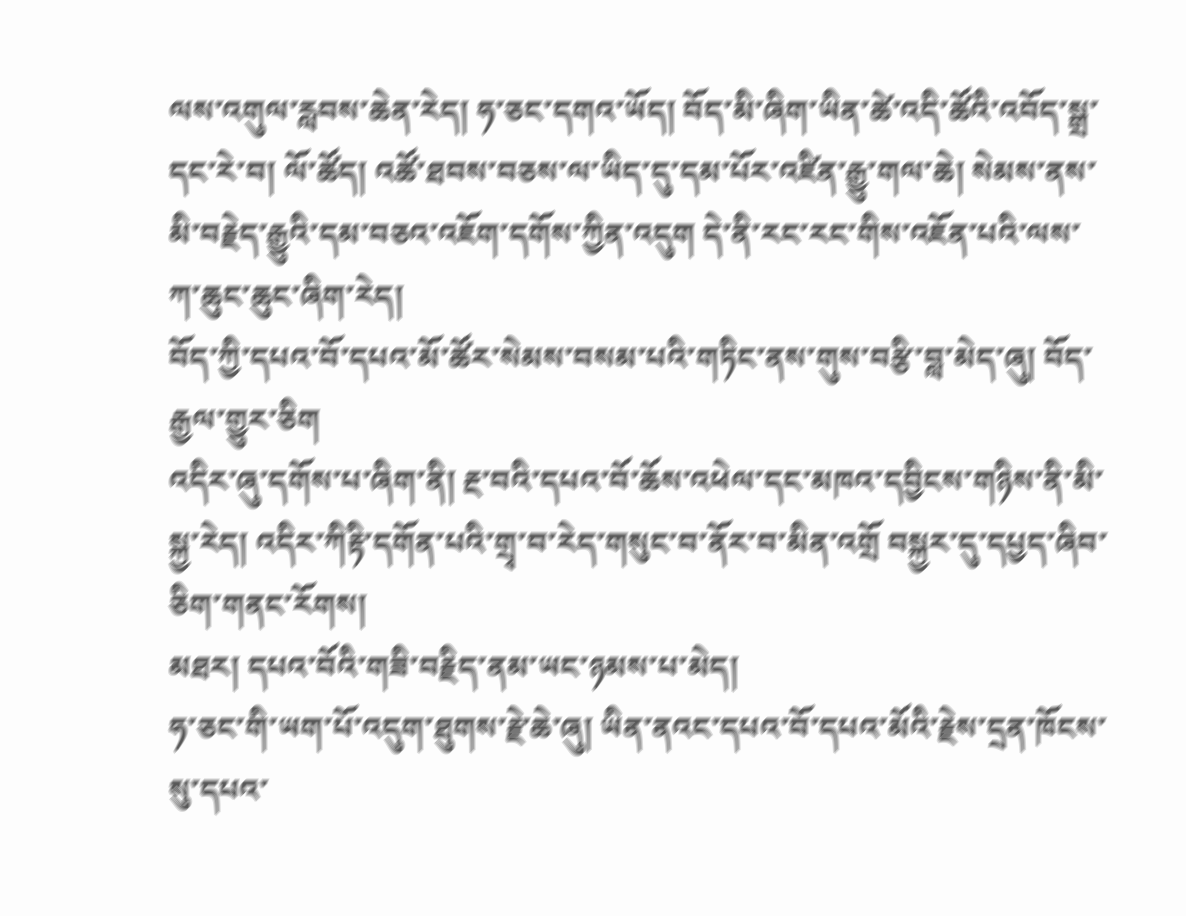ལས་འགུལ་རླབས་ཆེན་རེད། ཧ་ཅང་དགའ་ཡོད། བོད་མི་ཞིག་ཡིན་ཚེ་འདི་ཚོའི་འབོད་སྒྲ་དང་རེ་བ། ལོ་ཚོད། འཚོ་ཐབས་བཅས་ལ་ཡིད་དུ་དམ་པོར་འཛིན་རྒྱུ་གལ་ཆེ། སེམས་ནས་མི་བརྗེད་རྒྱུའི་དམ་བཅའ་འཇོག་དགོས་ཀྱིན་འདུག དེ་ནི་རང་རང་གིས་འཇོན་པའི་ལས་ཀ་ཆུང་ཆུང་ཞིག་རེད།
བོད་ཀྱི་དཔའ་བོ་དཔའ་མོ་ཚོར་སེམས་བསམ་པའི་གཏིང་ནས་གུས་བརྩི་བླ་མེད་ཞུ། བོད་རྒྱལ་གྱུར་ཅིག
འདིར་ཞུ་དགོས་པ་ཞིག་ནི། རྔ་བའི་དཔའ་བོ་ཆོས་འཕེལ་དང་མཁའ་དབྱིངས་གཉིས་ནི་མི་སྐྱ་རེད། འདིར་ཀིརྟི་དགོན་པའི་གྲྭ་བ་རེད་གསུང་བ་ནོར་བ་མིན་འགྲོ བསྐྱར་དུ་དཔྱད་ཞིབ་ཅིག་གནང་རོགས།
མཐར། དཔའ་བོའི་གཟི་བརྗིད་ནམ་ཡང་ཉམས་པ་མེད།
ཧ་ཅང་གི་ཡག་པོ་འདུག་ཐུགས་རྗེ་ཆེ་ཞུ། ཡིན་ནའང་དཔའ་བོ་དཔའ་མོའི་རྗེས་དྲན་ཁོངས་སུ་དཔའ་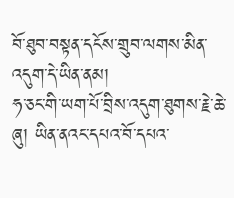བོ་ཐུབ་བསྟན་དངོས་གྲུབ་ལགས་མིན་འདུག་དེ་ཡིན་ནམ།
ཧ་ཅང་གི་ཡག་པོ་བྲིས་འདུག་ཐུགས་རྗེ་ཆེ་ཞུ། ཡིན་ནའང་དཔའ་བོ་དཔའ་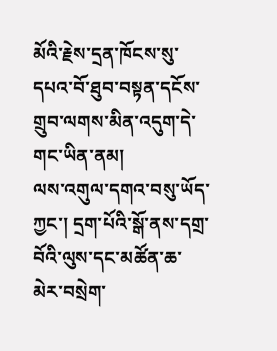མོའི་རྗེས་དྲན་ཁོངས་སུ་དཔའ་བོ་ཐུབ་བསྟན་དངོས་གྲུབ་ལགས་མིན་འདུག་དེ་གང་ཡིན་ནམ།
ལས་འགུལ་དགའ་བསུ་ཡོད་ཀྱང་། དྲག་པོའི་སྒོ་ནས་དགྲ་བོའི་ལུས་དང་མཚོན་ཆ་མེར་བསྲེག་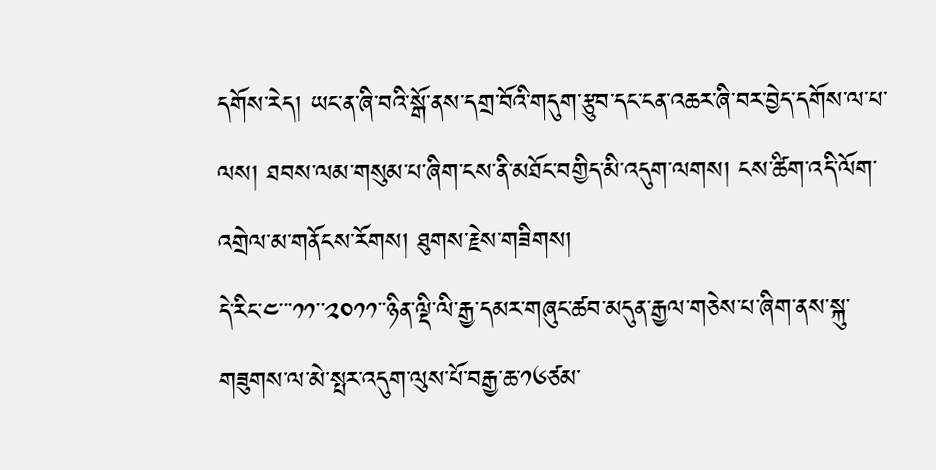དགོས་རེད། ཡང་ན་ཞི་བའི་སྒོ་ནས་དགྲ་བོའི་གདུག་རྩུབ་དང་ངན་འཆར་ཞི་བར་བྱེད་དགོས་ལ་པ་ལས། ཐབས་ལམ་གསུམ་པ་ཞིག་ངས་ནི་མཐོང་བགྱིད་མི་འདུག་ལགས། ངས་ཚིག་འདི་ལོག་འགྲེལ་མ་གནོངས་རོགས། ཐུགས་རྗེས་གཟིགས།
དེ་རིང་༤་་་༡༡་་༢༠༡༡་་ཉིན་ལྡི་ལི་རྒྱ་དམར་གཞུང་ཚབ་མདུན་རྒྱལ་གཅེས་པ་ཞིག་ནས་སྐུ་གཟུགས་ལ་མེ་སྤར་འདུག་ལུས་པོ་བརྒྱ་ཆ་༡༦ཙམ་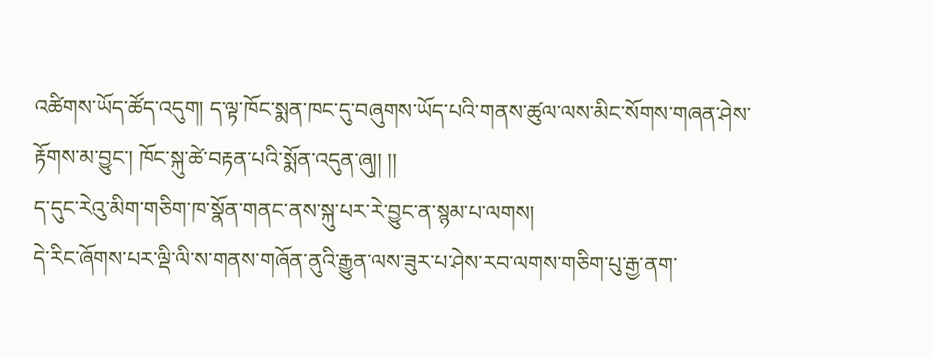འཚིགས་ཡོད་ཚོད་འདུག། ད་ལྟ་ཁོང་སྨན་ཁང་དུ་བཞུགས་ཡོད་པའི་གནས་ཚུལ་ལས་མིང་སོགས་གཞན་ཤེས་རྟོགས་མ་བྱུང་། ཁོང་སྐུ་ཚེ་བརྟན་པའི་སྨོན་འདུན་ཞུ།། །།
ད་དུང་རེའུ་མིག་གཅིག་ཁ་སྣོན་གནང་ནས་སྐུ་པར་རེ་བྱུང་ན་སྙམ་པ་ལགས།
དེ་རིང་ཞོགས་པར་ལྡི་ལི་ས་གནས་གཞོན་ནུའི་རྒྱུན་ལས་ཟུར་པ་ཤེས་རབ་ལགས་གཅིག་པུ་རྒྱ་ནག་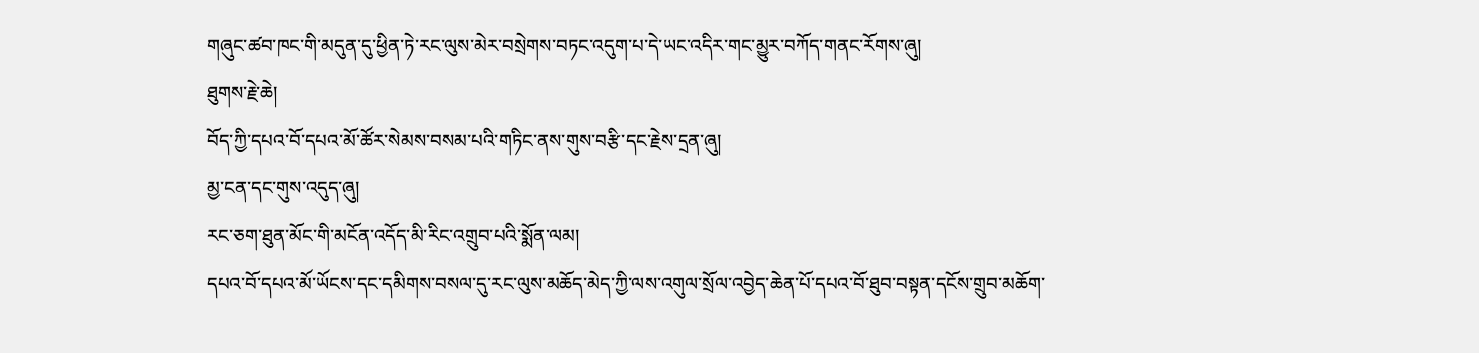གཞུང་ཚབ་ཁང་གི་མདུན་དུ་ཕྱིན་ཏེ་རང་ལུས་མེར་བསྲེགས་བཏང་འདུག་པ་དེ་ཡང་འདིར་གང་མྱུར་བཀོད་གནང་རོགས་ཞུ།
ཐུགས་རྗེ་ཆེ།
བོད་ཀྱི་དཔའ་བོ་དཔའ་མོ་ཚོར་སེམས་བསམ་པའི་གཏིང་ནས་གུས་བརྩི་དང་རྗེས་དྲན་ཞུ།
མྱ་ངན་དང་གུས་འདུད་ཞུ།
རང་ཅག་ཐུན་མོང་གི་མངོན་འདོད་མི་རིང་འགྲུབ་པའི་སྨོན་ལམ།
དཔའ་བོ་དཔའ་མོ་ཡོངས་དང་དམིགས་བསལ་དུ་རང་ལུས་མཆོད་མེད་ཀྱི་ལས་འགུལ་སྲོལ་འབྱེད་ཆེན་པོ་དཔའ་བོ་ཐུབ་བསྟན་དངོས་གྲུབ་མཆོག་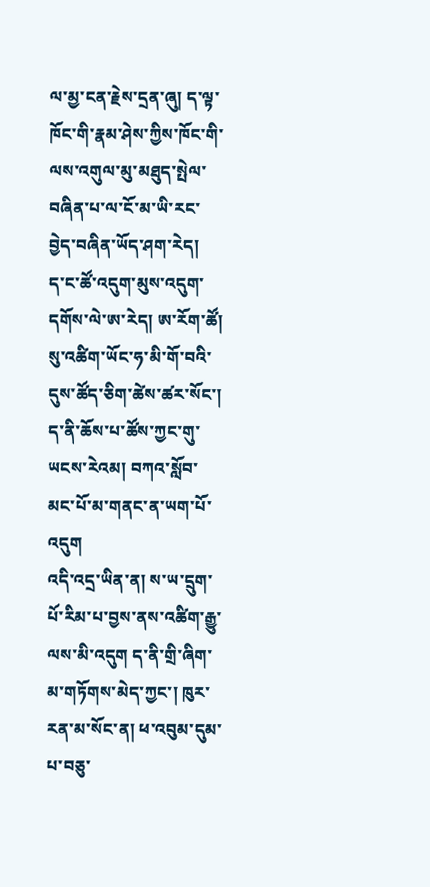ལ་མྱ་ངན་རྗེས་དྲན་ཞུ། ད་ལྟ་ཁོང་གི་རྣམ་ཤེས་ཀྱིས་ཁོང་གི་ལས་འགུལ་མུ་མཐུད་སྤེལ་བཞིན་པ་ལ་ངོ་མ་ཡི་རང་བྱེད་བཞིན་ཡོད་ཤག་རེད།
ད་ང་ཚོ་འདུག་མུས་འདུག་དགོས་ལེ་ཨ་རེད། ཨ་རོག་ཚོ། སུ་འཚིག་ཡོང་ཧ་མི་གོ་བའི་དུས་ཚོད་ཅིག་ཚེས་ཚར་སོང་། ད་ནི་ཆོས་པ་ཚོས་ཀྱང་གུ་ཡངས་རེའམ། བཀའ་སློབ་མང་པོ་མ་གནང་ན་ཡག་པོ་འདུག
འདི་འདྲ་ཡིན་ན། ས་ཡ་དྲུག་པོ་རིམ་པ་བྱས་ནས་འཚིག་རྒྱུ་ལས་མི་འདུག ད་ནི་གྲི་ཞིག་མ་གཏོགས་མེད་ཀྱང་། ཁུར་རན་མ་སོང་ན། ཕ་འབུམ་དུམ་པ་བཅུ་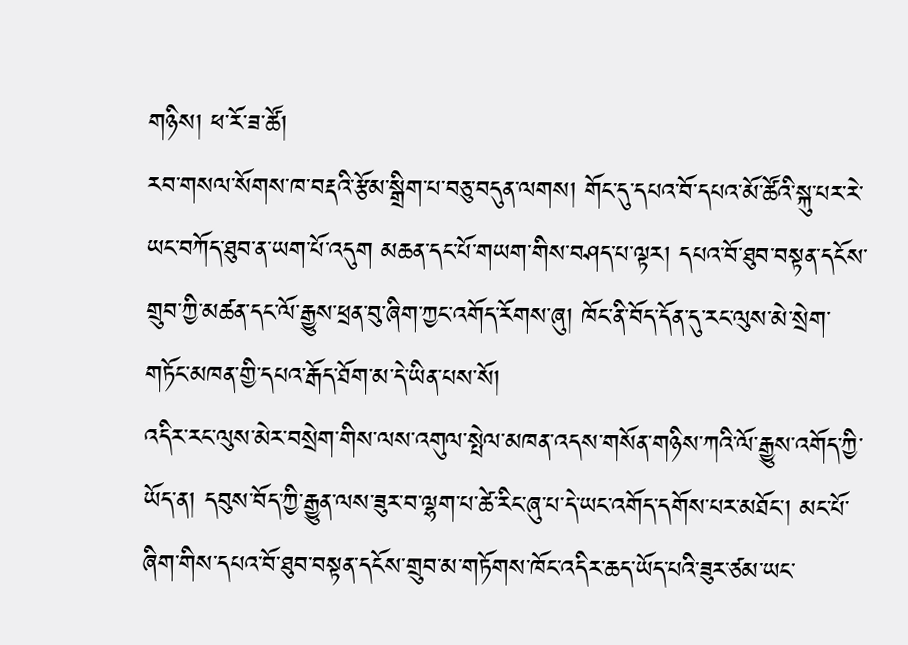གཉིས། ཕ་རོ་ཟ་ཚོ།
རབ་གསལ་སོགས་ཁ་བརྡའི་རྩོམ་སྒྲིག་པ་བཅུ་བདུན་ལགས། གོང་དུ་དཔའ་བོ་དཔའ་མོ་ཚོའི་སྐུ་པར་རེ་ཡང་བཀོད་ཐུབ་ན་ཡག་པོ་འདུག མཆན་དང་པོ་གཡག་གིས་བཤད་པ་ལྟར། དཔའ་བོ་ཐུབ་བསྟན་དངོས་གྲུབ་ཀྱི་མཚན་དང་ལོ་རྒྱུས་ཕྲན་བུ་ཞིག་ཀྱང་འགོད་རོགས་ཞུ། ཁོང་ནི་བོད་དོན་དུ་རང་ལུས་མེ་སྲེག་གཏོང་མཁན་གྱི་དཔའ་རྒོད་ཐོག་མ་དེ་ཡིན་པས་སོ།
འདིར་རང་ལུས་མེར་བསྲེག་གིས་ལས་འགུལ་སྤེལ་མཁན་འདས་གསོན་གཉིས་ཀའི་ལོ་རྒྱུས་འགོད་ཀྱི་ཡོད་ན། དབུས་བོད་ཀྱི་རྒྱུན་ལས་ཟུར་བ་ལྷག་པ་ཚེ་རིང་ཞུ་པ་དེ་ཡང་འགོད་དགོས་པར་མཐོང་། མང་པོ་ཞིག་གིས་དཔའ་བོ་ཐུབ་བསྟན་དངོས་གྲུབ་མ་གཏོགས་ཁོང་འདིར་ཆད་ཡོད་པའི་ཟུར་ཙམ་ཡང་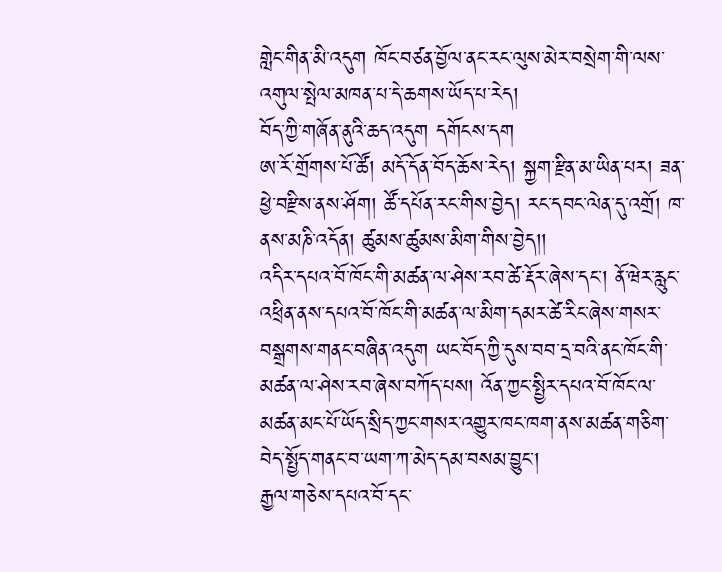གླེང་གིན་མི་འདུག ཁོང་བཙན་བྱོལ་ནང་རང་ལུས་མེར་བསྲེག་གི་ལས་འགུལ་སྤེལ་མཁན་པ་དེ་ཆགས་ཡོད་པ་རེད།
བོད་ཀྱི་གཞོན་ནུའི་ཆད་འདུག དགོངས་དག
ཨ་རོ་གྲོགས་པོ་ཚོ། མདོ་དོན་བོད་ཆོས་རེད། སྐྱག་རྫིན་མ་ཡིན་པར། ཟན་ཕྱེ་བརྫིས་ནས་ཤོག། ཚོ་དཔོན་རང་གིས་བྱེད། རང་དབང་ལེན་དུ་འགྲོ། ཁ་ནས་མཎི་འདོན། ཚུམས་ཚུམས་མིག་གིས་བྱེད།།
འདིར་དཔའ་བོ་ཁོང་གི་མཚན་ལ་ཤེས་རབ་ཚེ་རྡོར་ཞེས་དང་། ནོ་ཝེར་རླུང་འཕྲིན་ནས་དཔའ་བོ་ཁོང་གི་མཚན་ལ་མིག་དམར་ཚེ་རིང་ཞེས་གསར་བསྒྲགས་གནང་བཞིན་འདུག ཡང་བོད་ཀྱི་དུས་བབ་དྲ་བའི་ནང་ཁོང་གི་མཚན་ལ་ཤེས་རབ་ཞེས་བཀོད་པས། འོན་ཀྱང་སྤྱིར་དཔའ་བོ་ཁོང་ལ་མཚན་མང་པོ་ཡོད་སྲིད་ཀྱང་གསར་འགྱུར་ཁང་ཁག་ནས་མཚན་གཅིག་བེད་སྤྱོད་གནང་བ་ཡག་ཀ་མེད་དམ་བསམ་བྱུང་།
རྒྱལ་གཅེས་དཔའ་བོ་དང་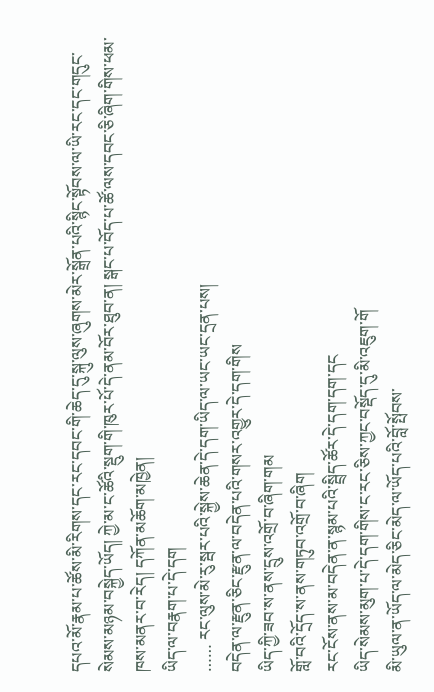དཔའ་མོ་རྣམ་པ་ཚོས་མི་རིགས་དང་རང་དབང་གི་ཆེད་དུ་སྐུ་ལུས་ཞུགས་མེར་སྒྲོན་པའི་སྙིང་སྟོབས་ལ་ཡི་རང་དང་གདུང་སེམས་མཉམ་བསྐྱེད་ཡོད། ཀྱེ་མ་ང་ཚོའི་སྡུག་གི་ཁུར་པོ་དེ་ནམ་བོར་ཐུབ་ན། སྒང་པ་བོད་པ་ཚོ་ལས་དབང་ཅི་ཞིག་གིས་ཕམ་ཁས་མནར་བ་རེད། དཀོན་མཆོག་མཁྱེན།
ཡིད་ལ་བརྣག་པ་དེ་དག
…… རང་ལུས་མེ་རུ་སྦར་པའི་སྐྱེས་ཆེན་དེ་དག་ཡིད་ལ་ཡང་ཡང་དྲན་པས།
བདེན་ལ་རྫུན་ཅིང་རྫུན་ལ་བདེན་པའི་གསར་འགྱུར་དེ་དག་གིས
ཡིད་ཀྱི་ཟབ་ས་ནས་དྲུས་འགྲོ་བ་ཞིག་གམ
གློ་བའི་དྲོད་ས་ནས་གཏུབ་འགྲོ་བ་ཞིག
རང་ངོས་ནས་མ་བདེན་ན་སྙམ་པའི་སྦྲིད་ཚོར་དེ་དག་དག་དང
ཡིད་སེམས་མུག་པ་དེ་དག་གིས་ང་རང་ཅིས་ཀྱང་བསྡོད་དུ་མི་འཇུག་གོ
མི་ཡུལ་ན་ཡོད་ལ་མེད་ཅིང་མེད་ལ་ཡོད་པའི་བློ་སྤོབས་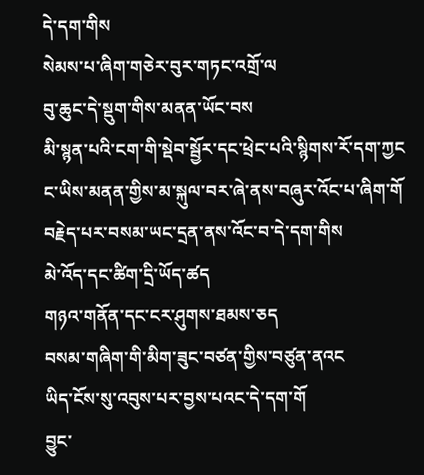དེ་དག་གིས
སེམས་པ་ཞིག་གཅེར་བུར་གཏང་འགྲོ་ལ
བུ་ཆུང་དེ་སྡུག་གིས་མནན་ཡོང་བས
མི་སྙན་པའི་ངག་གི་སྡེབ་སྦྱོར་དང་ཕྲེང་པའི་སྙིགས་རོ་དག་ཀྱང
ང་ཡིས་མནན་གྱིས་མ་སྐུལ་བར་ཞེ་ནས་བཞུར་འོང་པ་ཞིག་གོ
བརྗེད་པར་བསམ་ཡང་དྲན་ནས་འོང་བ་དེ་དག་གིས
མེ་འོད་དང་ཚིག་དྲི་ཡོད་ཚད
གཉའ་གནོན་དང་ངར་ཤུགས་ཐམས་ཅད
བསམ་གཞིག་གི་མིག་ཟུང་བཙན་གྱིས་བཙུན་ནའང
ཡིད་ངོས་སུ་འབུས་པར་བྱས་པའང་དེ་དག་གོ
བྱུང་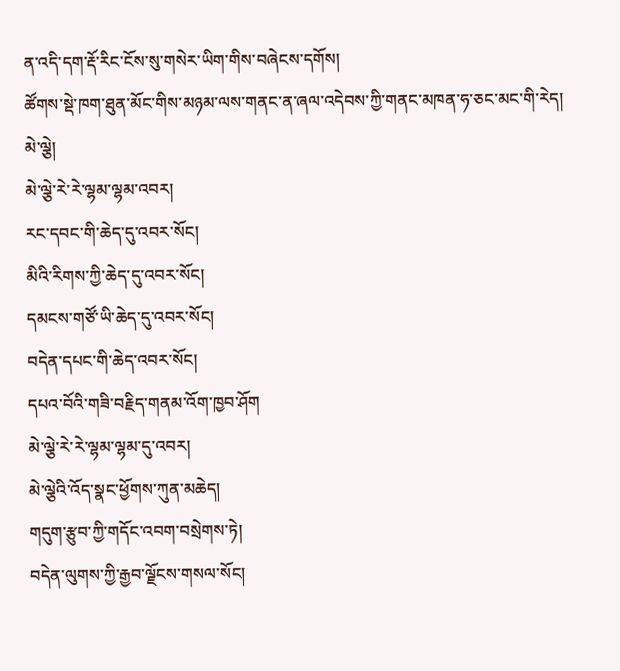ན་འདི་དག་རྡོ་རིང་ངོས་སུ་གསེར་ཡིག་གིས་བཞེངས་དགོས།
ཚོགས་སྡེ་ཁག་ཐུན་མོང་གིས་མཉམ་ལས་གནང་ན་ཞལ་འདེབས་ཀྱི་གནང་མཁན་ཧ་ཅང་མང་གི་རེད།
མེ་ལྕེ།
མེ་ལྕེ་རེ་རེ་ལྷམ་ལྷམ་འབར།
རང་དབང་གི་ཆེད་དུ་འབར་སོང།
མིའི་རིགས་ཀྱི་ཆེད་དུ་འབར་སོང།
དམངས་གཙོ་ཡི་ཆེད་དུ་འབར་སོང།
བདེན་དཔང་གི་ཆེད་འབར་སོང།
དཔའ་བོའི་གཟི་བརྗིད་གནམ་འོག་ཁྱབ་ཤོག
མེ་ལྕེ་རེ་རེ་ལྷམ་ལྷམ་དུ་འབར།
མེ་ལྕེའི་འོད་སྣང་ཕྱོགས་ཀུན་མཆེད།
གདུག་རྩུབ་ཀྱི་གདོང་འབག་བསྲེགས་ཏེ།
བདེན་ལུགས་ཀྱི་རྒྱབ་ལྗོངས་གསལ་སོང།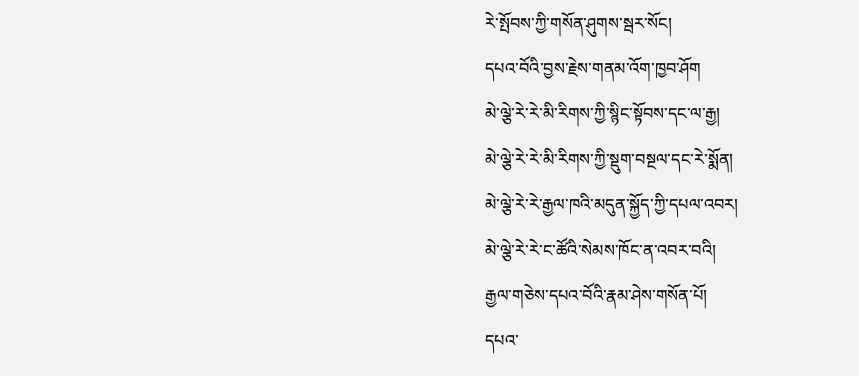རེ་སྤོབས་ཀྱི་གསོན་ཤུགས་སྦར་སོང།
དཔའ་བོའི་བྱས་རྗེས་གནམ་འོག་ཁྱབ་ཤོག
མེ་ལྕེ་རེ་རེ་མི་རིགས་ཀྱི་སྙིང་སྟོབས་དང་ལ་རྒྱ།
མེ་ལྕེ་རེ་རེ་མི་རིགས་ཀྱི་སྡུག་བསྔལ་དང་རེ་སྨོན།
མེ་ལྕེ་རེ་རེ་རྒྱལ་ཁའི་མདུན་སྐྱོད་ཀྱི་དཔལ་འབར།
མེ་ལྕེ་རེ་རེ་ང་ཚོའི་སེམས་ཁོང་ན་འབར་བའི།
རྒྱལ་གཅེས་དཔའ་བོའི་རྣམ་ཤེས་གསོན་པོ།
དཔའ་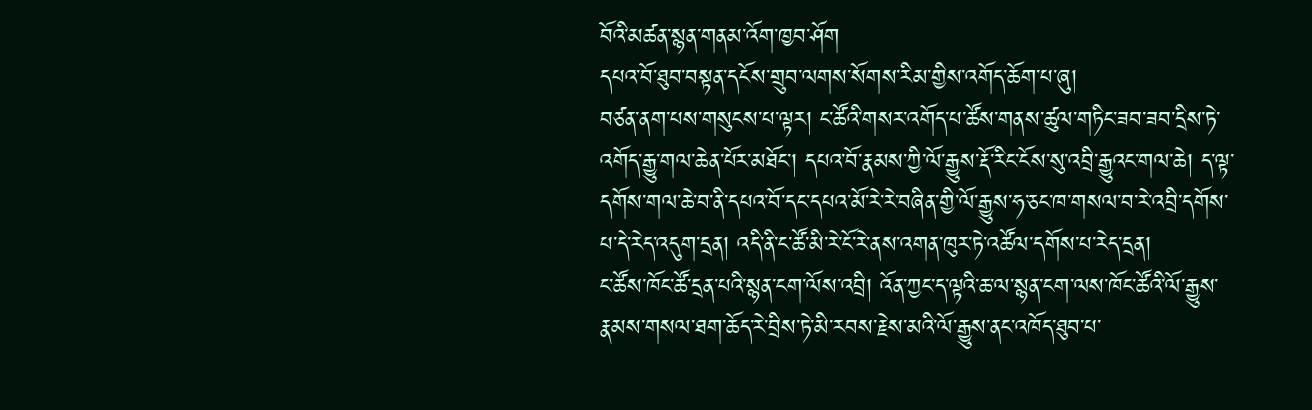བོའི་མཚན་སྙན་གནམ་འོག་ཁྱབ་ཤོག
དཔའ་བོ་ཐུབ་བསྟན་དངོས་གྲུབ་ལགས་སོགས་རིམ་གྱིས་འགོད་ཆོག་པ་ཞུ།
བཙན་ནག་པས་གསུངས་པ་ལྟར། ང་ཚོའི་གསར་འགོད་པ་ཚོས་གནས་ཚུལ་གཏིང་ཟབ་ཟབ་དྲིས་ཏེ་འགོད་རྒྱུ་གལ་ཆེན་པོར་མཐོང་། དཔའ་བོ་རྣམས་ཀྱི་ལོ་རྒྱུས་རྡོ་རིང་ངོས་སུ་འབྲི་རྒྱུའང་གལ་ཆེ། ད་ལྟ་དགོས་གལ་ཆེ་བ་ནི་དཔའ་བོ་དང་དཔའ་མོ་རེ་རེ་བཞིན་གྱི་ལོ་རྒྱུས་ཧ་ཅང་ཁ་གསལ་བ་རེ་འབྲི་དགོས་པ་དེ་རེད་འདུག་དྲན། འདི་ནི་ང་ཚོ་མི་རེ་ངོ་རེ་ནས་འགན་ཁུར་ཏེ་འཚོལ་དགོས་པ་རེད་དྲན།
ང་ཚོས་ཁོང་ཚོ་དྲན་པའི་སྙན་ངག་ལོས་འབྲི། འོན་ཀྱང་ད་ལྟའི་ཆ་ལ་སྙན་ངག་ལས་ཁོང་ཚོའི་ལོ་རྒྱུས་རྣམས་གསལ་ཐག་ཆོད་རེ་བྲིས་ཏེ་མི་རབས་རྗེས་མའི་ལོ་རྒྱུས་ནང་འཁོད་ཐུབ་པ་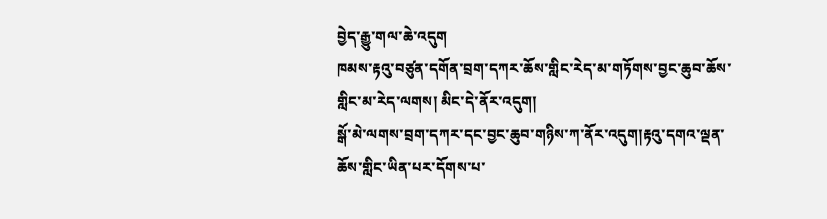བྱེད་རྒྱུ་གལ་ཆེ་འདུག
ཁམས་རྟའུ་བཙུན་དགོན་བྲག་དཀར་ཆོས་གླིང་རེད་མ་གཏོགས་བྱང་ཆུབ་ཆོས་གླིང་མ་རེད་ལགས། མིང་དེ་ནོར་འདུག།
སྒོ་མེ་ལགས་བྲག་དཀར་དང་བྱང་ཆུབ་གཉིས་ཀ་ནོར་འདུག།རྟའུ་དགའ་ལྡན་ཆོས་གླིང་ཡིན་པར་དོགས་པ་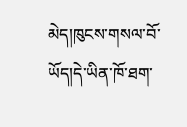མེད།ཁུངས་གསལ་བོ་ཡོད།དེ་ཡིན་ཁོ་ཐག་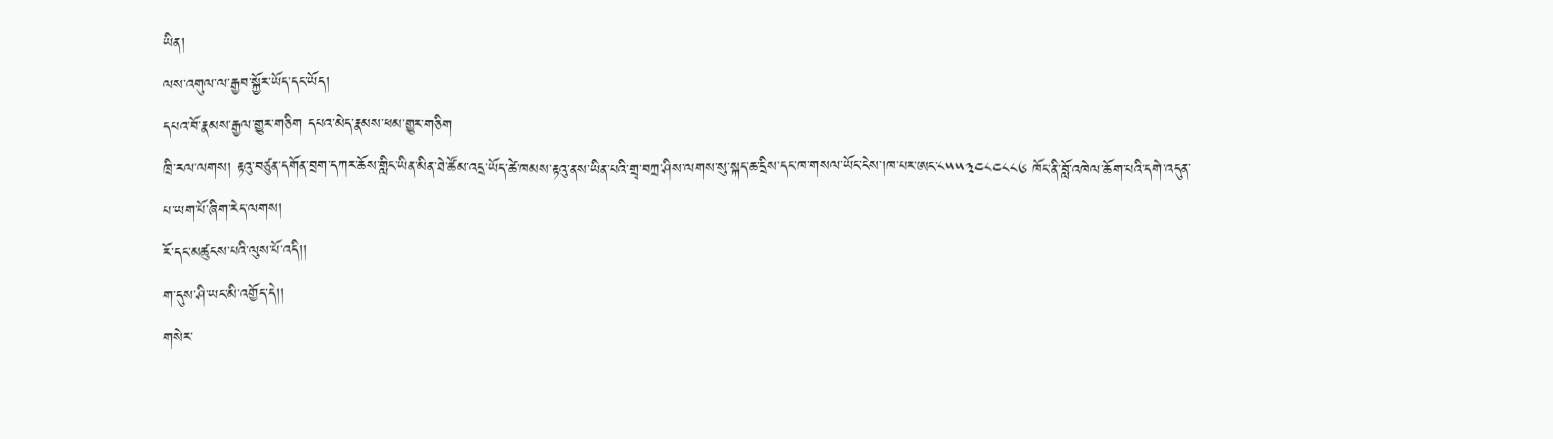ཡིན།
ལས་འགུལ་ལ་རྒྱབ་སྐྱོར་ཡོད་དང་ཡོད།
དཔའ་བོ་རྣམས་རྒྱལ་གྱུར་གཅིག དཔའ་མེད་རྣམས་ཕམ་གྱུར་གཅིག
ཁྲི་རལ་ལགས། རྟའུ་བཙུན་དགོན་བྲག་དཀར་ཆོས་གླིང་ཡིན་མིན་ཐེ་ཚོམ་འདྲ་ཡོད་ཚེ་ཁམས་རྟའུ་ནས་ཡིན་པའི་གྲྭ་བཀྲ་ཤིས་ལགས་སུ་སྐད་ཆ་དྲིས་དང་ཁ་གསལ་ཡོང་ངེས་།ཁ་པར་ཨང་༨༥༥༣༤༨༤༨༨༦ ཁོང་ནི་བློ་འཁེལ་ཆོག་པའི་དགེ་འདུན་པ་ཡག་པོ་ཞིག་རེད་ལགས།
རོ་དང་མཚུངས་པའི་ལུས་པོ་འདི།།
ག་དུས་ཤི་ཡང་མི་འགྱོད་དེ།།
གསེར་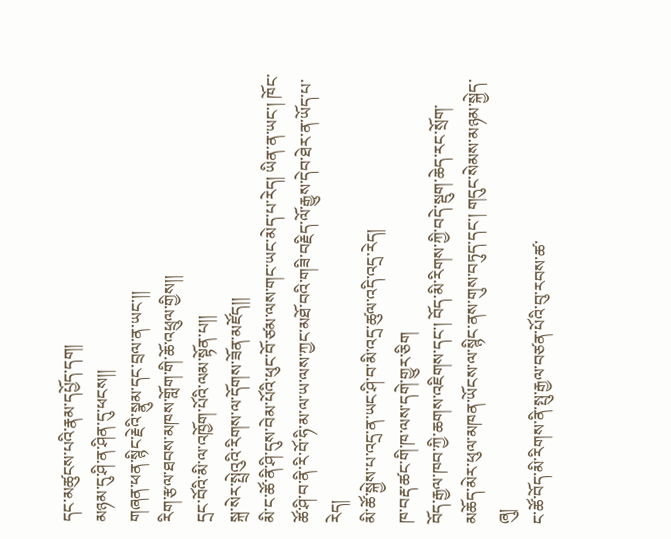དང་མཚུངས་པའི་རྣམ་དཔྱོད་དག།
མཉམ་དུ་ཤི་ན་ཤིན་དུ་ཕངས།།
གཞན་ཕན་སྙིང་རྗེའི་སྣུམ་དང་བྲལ་ན་ཡང་།།
རིག་རྩལ་ཐབས་མཁས་གློག་གི་ཆོ་འཕྲུལ་གྱིས།།
དྲང་བོའི་མི་ལ་འཁྱོག་པོའི་ལམ་སྟོན་པ།།
སྐྲ་སེར་སྤྲེའུའི་རིགས་ལ་དོགས་ཟོན་མཛོད།།
མི་ང་ཚོ་ནི་ཤི་དུས་བེམ་པོའི་ཕུང་བོ་ཙམ་ལས་གང་ཡང་མེད་པ་རེད། ཡིན་ན་ཡང་། ཁོང་ཚོ་ཤི་བ་ནི་རི་བོ་ཧི་མ་ལ་ཡ་ལས་ཀྱང་མཐོ་བའི་གཟི་བརྗིད་ལོ་རྒྱུས་དེབ་ཐེར་ན་ཡོད་པ་རེད།
མི་ཚོ་སྐྱེས་པ་འདྲ་ན་ཡང་ཤི་བ་མི་འདྲ་ཚུལ་འདི་འདྲ་རེད།
ཁ་བརྡ་ཚང་གི་ཁ་ལས་དགེ་གྱུར་ཅིག
བོད་རྒྱལ་ཁབ་ཀྱི་ཆགས་འཇིགས་དང་། བོད་མི་རིགས་ཀྱི་བདེ་སྡུག་ཆེད་རང་སྲོག་མཆོད་མེར་ཕུལ་མཁན་ཡོངས་ལ་སྙིང་ནས་གུས་བཏུད་དང་། གདུང་སེམས་མཉམ་སྐྱེད་ཞུ།
ང་ཚོ་བོད་མི་རིགས་ནི་སྤུ་རྒྱལ་བཙན་པོའི་བུ་རབས་ཚ་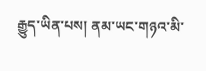རྒྱུད་ཡིན་པས། ནམ་ཡང་གཉའ་མི་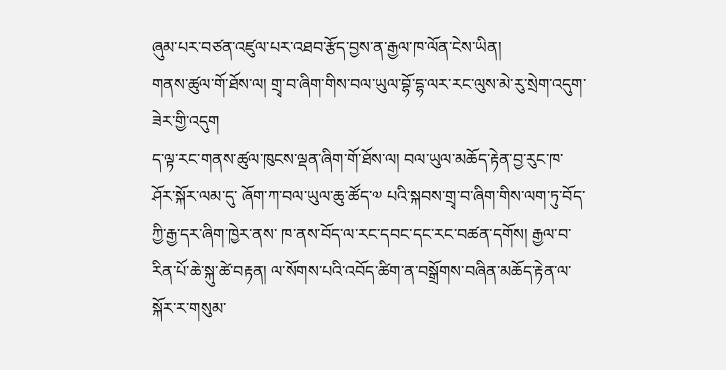ཞུམ་པར་བཙན་འཛུལ་པར་འཐབ་རྩོད་བྱས་ན་རྒྱལ་ཁ་ལོན་ངེས་ཡིན།
གནས་ཚུལ་གོ་ཐོས་ལ། གྲྭ་བ་ཞིག་གིས་བལ་ཡུལ་བྷོ་དྷ་ལར་རང་ལུས་མེ་རུ་སྲེག་འདུག་ཟེར་གྱི་འདུག
ད་ལྟ་རང་གནས་ཚུལ་ཁུངས་ལྡན་ཞིག་གོ་ཐོས་ལ། བལ་ཡུལ་མཆོད་རྟེན་བྱ་རུང་ཁ་ཤོར་སྐོར་ལམ་དུ་ ཞོག་ཀ་བལ་ཡུལ་ཆུ་ཚོད་༧ པའི་སྐབས་གྲྭ་བ་ཞིག་གིས་ལག་ཏུ་བོད་ཀྱི་རྒྱ་དར་ཞིག་ཁྱེར་ནས་ ཁ་ནས་བོད་ལ་རང་དབང་དང་རང་བཚན་དགོས། རྒྱལ་བ་རིན་པོ་ཆེ་སྐུ་ཚེ་བརྟན། ལ་སོགས་པའི་འབོད་ཚིག་ན་བསྒྲོགས་བཞིན་མཆོད་རྟེན་ལ་སྐོར་ར་གསུམ་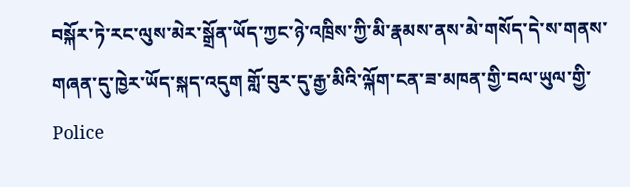བསྐོར་ཏེ་རང་ལུས་མེར་སྒྲོན་ཡོད་ཀྱང་ཉེ་འཁྲིས་ཀྱི་མི་རྣམས་ནས་མེ་གསོད་དེ་ས་གནས་གཞན་དུ་ཁྱེར་ཡོད་སྐད་འདུག གློ་བུར་དུ་རྒྱ་མིའི་ལྐོག་ངན་ཟ་མཁན་གྱི་བལ་ཡུལ་གྱི་Police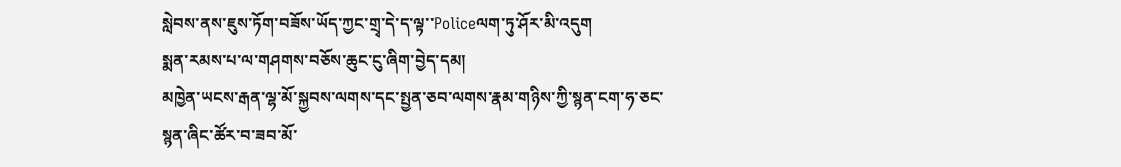སླེབས་ནས་ཇུས་ཏོག་བཟོས་ཡོད་ཀྱང་གྲྭ་དེ་ད་ལྟ་་Policeལག་ཏུ་ཤོར་མི་འདུག
སྨན་རམས་པ་ལ་གཤགས་བཅོས་ཆུང་ངུ་ཞིག་བྱེད་དམ།
མཁྱེན་ཡངས་རྒན་ལྷ་མོ་སྐྱབས་ལགས་དང་སྤྱན་ཅབ་ལགས་རྣམ་གཉིས་ཀྱི་སྙན་ངག་ཧ་ཅང་སྙན་ཞིང་ཚོར་བ་ཟབ་མོ་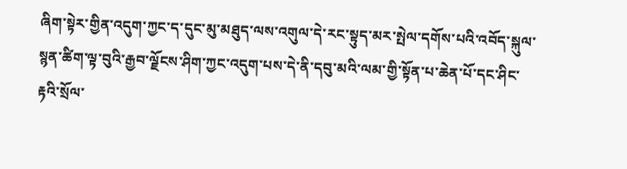ཞིག་སྟེར་གྱིན་འདུག་ཀྱང་ད་དུང་མུ་མཐུད་ལས་འགུལ་དེ་རང་སྟུད་མར་སྤེལ་དགོས་པའི་འབོད་སྐུལ་སྙན་ཚིག་ལྟ་བུའི་རྒྱབ་ལྗོངས་ཤིག་ཀྱང་འདུག་པས་དེ་ནི་དབུ་མའི་ལམ་གྱི་སྟོན་པ་ཆེན་པོ་དང་ཤིང་རྟའི་སྲོལ་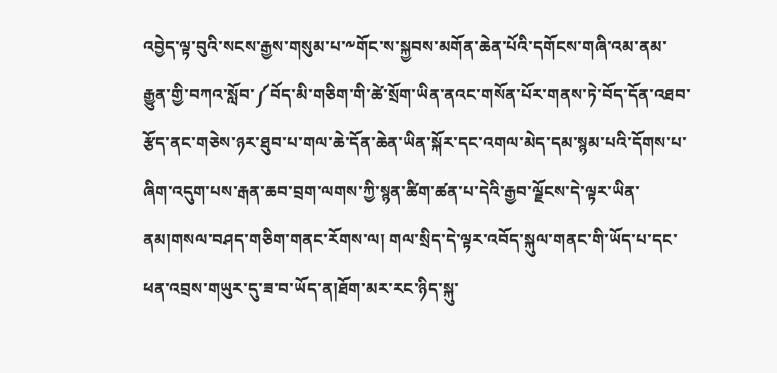འབྱེད་ལྟ་བུའི་སངས་རྒྱས་གསུམ་པ་༸གོང་ས་སྐྱབས་མགོན་ཆེན་པོའི་དགོངས་གཞི་འམ་ནམ་རྒྱུན་གྱི་བཀའ་སློབ་༼བོད་མི་གཅིག་གི་ཚེ་སྲོག་ཡིན་ནའང་གསོན་པོར་གནས་ཏེ་བོད་དོན་འཐབ་རྩོད་ནང་གཅེས་ཉར་ཐུབ་པ་གལ་ཆེ་དོན་ཆེན་ཡིན་སྐོར་དང་འགལ་མེད་དམ་སྙམ་པའི་དོགས་པ་ཞིག་འདུག་པས་རྒན་ཆབ་བྲག་ལགས་ཀྱི་སྙན་ཚིག་ཚན་པ་དེའི་རྒྱབ་ལྗོངས་དེ་ལྟར་ཡིན་ནམ།གསལ་བཤད་གཅིག་གནང་རོགས་ལ། གལ་སྲིད་དེ་ལྟར་འབོད་སྐུལ་གནང་གི་ཡོད་པ་དང་ཕན་འབྲས་གཡུར་དུ་ཟ་བ་ཡོད་ན།ཐོག་མར་རང་ཉིད་སྐུ་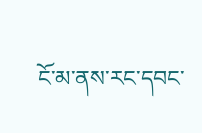ངོ་མ་ནས་རང་དབང་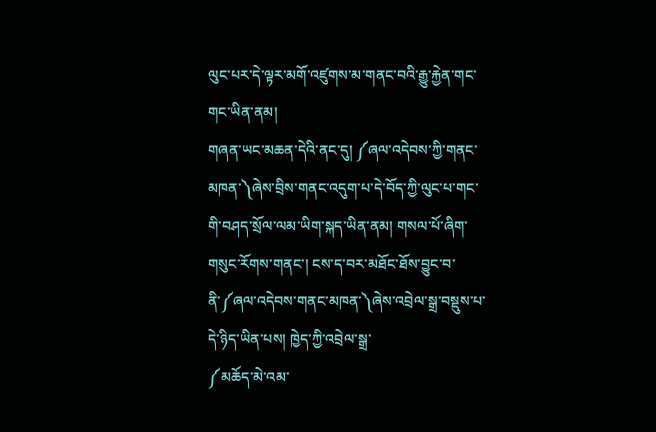ལུང་པར་དེ་ལྟར་མགོ་འཛུགས་མ་གནང་བའི་རྒྱུ་རྐྱེན་གང་གང་ཡིན་ནམ།
གཞན་ཡང་མཆན་དེའི་ནང་དུ། ༼ཞལ་འདེབས་ཀྱི་གནང་མཁན་༽ཞེས་བྲིས་གནང་འདུག་པ་དེ་བོད་ཀྱི་ལུང་པ་གང་གི་བཤད་སྲོལ་ལམ་ཡིག་སྐད་ཡིན་ནམ། གསལ་པོ་ཞིག་གསུང་རོགས་གནང་། ངས་ད་བར་མཐོང་ཐོས་བྱུང་བ་ནི་༼ཞལ་འདེབས་གནང་མཁན་༽ཞེས་འབྲེལ་སྒྲ་བསྡུས་པ་དེ་ཉིད་ཡིན་པས། ཁྱེད་ཀྱི་འབྲེལ་སྒྲ་
༼མཆོད་མེ་འམ་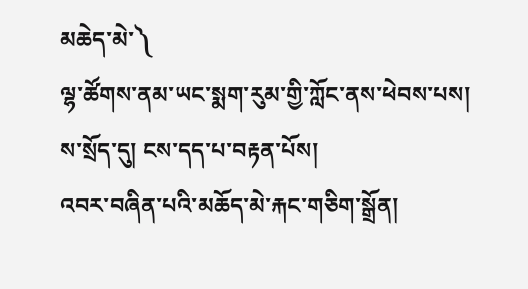མཆེད་མེ་༽
ལྷ་ཚོགས་ནམ་ཡང་སྨག་རུམ་གྱི་ཀློང་ནས་ཕེབས་པས།
ས་སྲོད་དུ། ངས་དད་པ་བརྟན་པོས།
འབར་བཞིན་པའི་མཆོད་མེ་རྐང་གཅིག་སྒྲོན།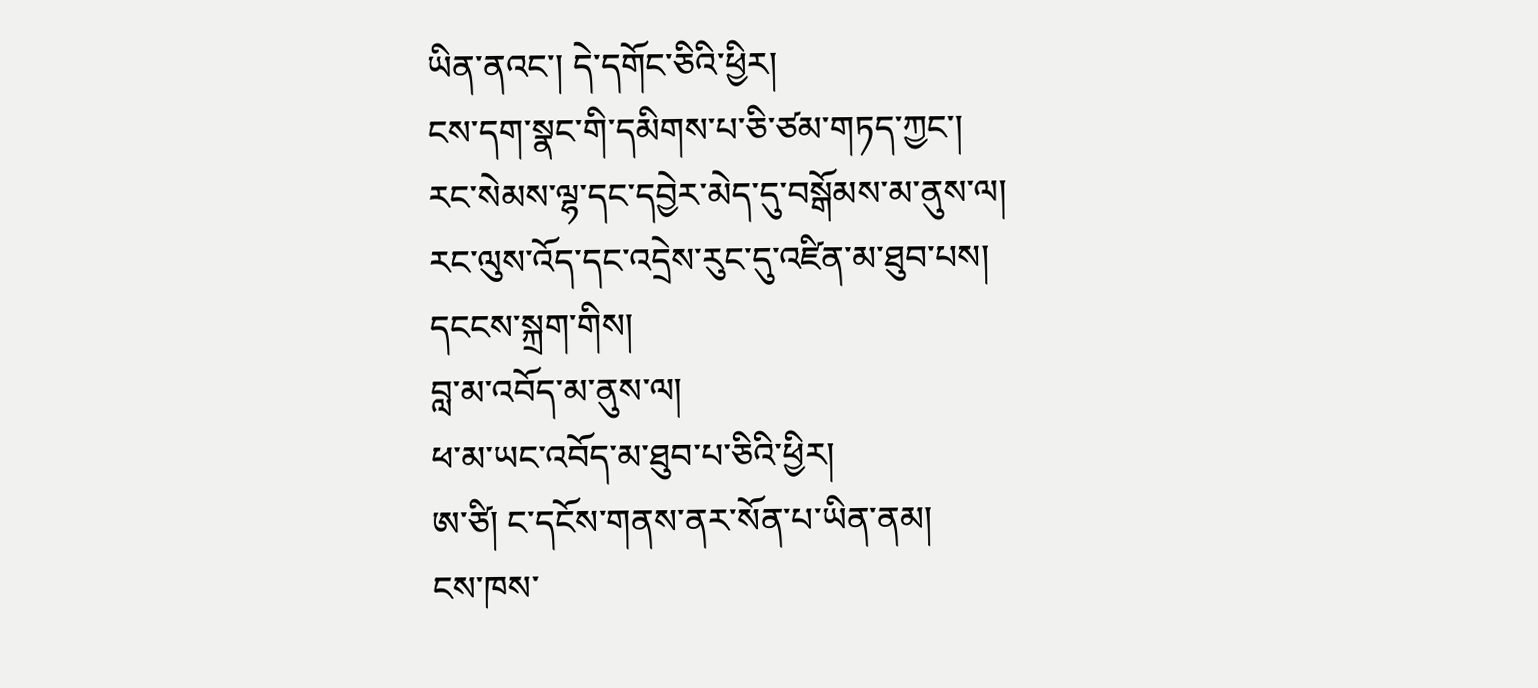ཡིན་ནའང་། དེ་དགོང་ཅིའི་ཕྱིར།
ངས་དག་སྣང་གི་དམིགས་པ་ཅི་ཙམ་གཏད་ཀྱང་།
རང་སེམས་ལྷ་དང་དབྱེར་མེད་དུ་བསྒོམས་མ་ནུས་ལ།
རང་ལུས་འོད་དང་འདྲེས་རུང་དུ་འཛིན་མ་ཐུབ་པས།
དངངས་སྐྲག་གིས།
བླ་མ་འབོད་མ་ནུས་ལ།
ཕ་མ་ཡང་འབོད་མ་ཐུབ་པ་ཅིའི་ཕྱིར།
ཨ་ཙི། ང་དངོས་གནས་ནར་སོན་པ་ཡིན་ནམ།
ངས་ཁས་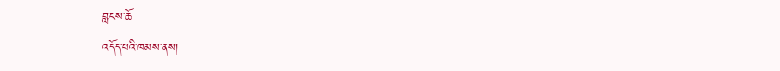བླངས་ཆོ
འདོད་པའི་ཁམས་ནས།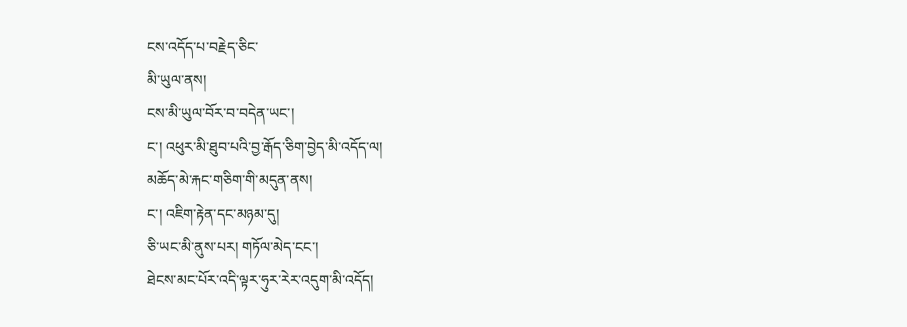ངས་འདོད་པ་བརྗེད་ཅིང་
མི་ཡུལ་ནས།
ངས་མི་ཡུལ་བོར་བ་བདེན་ཡང་།
ང་། འཕུར་མི་ཐུབ་པའི་བྱ་རྒོད་ཅིག་བྱེད་མི་འདོད་ལ།
མཆོད་མེ་རྐང་གཅིག་གི་མདུན་ནས།
ང་། འཇིག་རྟེན་དང་མཉམ་དུ།
ཅི་ཡང་མི་ནུས་པར། གཏོལ་མེད་ངང་།
ཐེངས་མང་པོར་འདི་ལྟར་ཧུར་རེར་འདུག་མི་འདོད།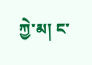ཀྱེ་མ། ང་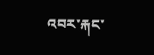འབར་རྐང་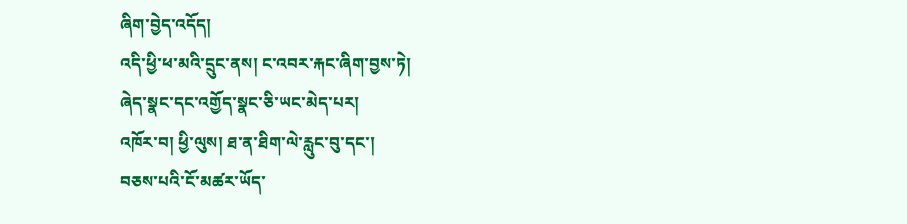ཞིག་བྱེད་འདོད།
འདི་ཕྱི་ཕ་མའི་དྲུང་ནས། ང་འབར་རྐང་ཞིག་བྱས་ཏེ།
ཞེད་སྣང་དང་འགྱོད་སྣང་ཅི་ཡང་མེད་པར།
འཁོར་བ། ཕྱི་ལུས། ཐ་ན་ཐིག་ལེ་རླུང་བུ་དང་།
བཅས་པའི་ངོ་མཚར་ཡོད་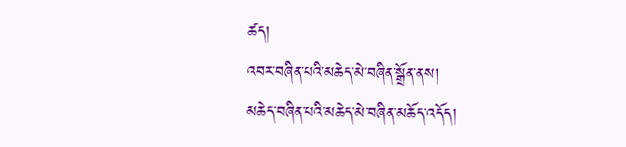ཚད།
འབར་བཞིན་པའི་མཆེད་མེ་བཞིན་སྒྲོན་ནས།
མཆེད་བཞིན་པའི་མཆེད་མེ་བཞིན་མཆོད་འདོད།